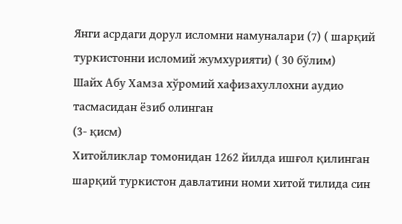Янги асрдаги дорул исломни намуналари (7) ( шарқий туркистонни исломий жумхурияти) ( 30 бўлим)
Шайх Абу Хамза хўромий хафизахуллохни аудио тасмасидан ёзиб олинган
(3- қисм)
Хитойликлар томонидан 1262 йилда ишғол қилинган шарқий туркистон давлатини номи хитой тилида син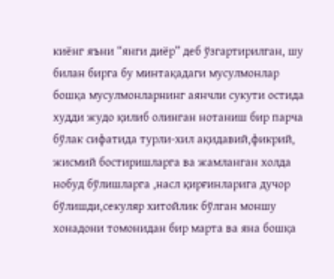киёнг яъни “янги диёр” деб ўзгартирилган, шу билан бирга бу минтақадаги мусулмонлар бошқа мусулмонларнинг аянчли сукути остида худди жудо қилиб олинган нотаниш бир парча бўлак сифатида турли-хил ақидавий,фикрий, жисмий бостиришларга ва жамланган холда нобуд бўлишларга ,насл қирғинларига дучор бўлишди,секуляр хитойлик бўлган моншу хонадони томонидан бир марта ва яна бошқа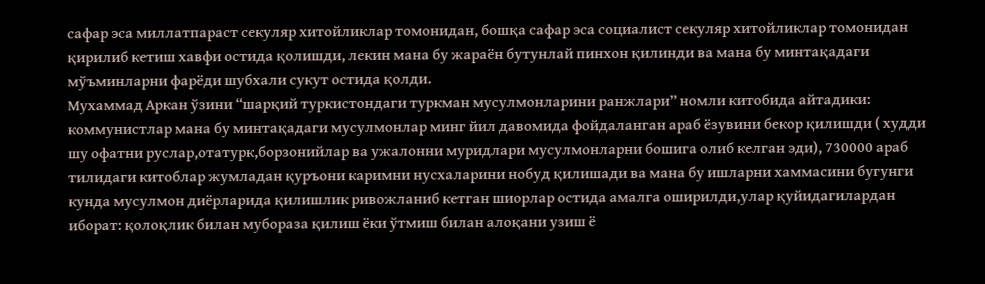сафар эса миллатпараст секуляр хитойликлар томонидан, бошқа сафар эса социалист секуляр хитойликлар томонидан қирилиб кетиш хавфи остида қолишди, лекин мана бу жараён бутунлай пинхон қилинди ва мана бу минтақадаги мўъминларни фарёди шубхали сукут остида қолди.
Мухаммад Аркан ўзини “шарқий туркистондаги туркман мусулмонларини ранжлари” номли китобида айтадики: коммунистлар мана бу минтақадаги мусулмонлар минг йил давомида фойдаланган араб ёзувини бекор қилишди ( худди шу офатни руслар,отатурк,борзонийлар ва ужалонни муридлари мусулмонларни бошига олиб келган эди), 730000 араб тилидаги китоблар жумладан қуръони каримни нусхаларини нобуд қилишади ва мана бу ишларни хаммасини бугунги кунда мусулмон диёрларида қилишлик ривожланиб кетган шиорлар остида амалга оширилди,улар қуйидагилардан иборат: қолоқлик билан мубораза қилиш ёки ўтмиш билан алоқани узиш ё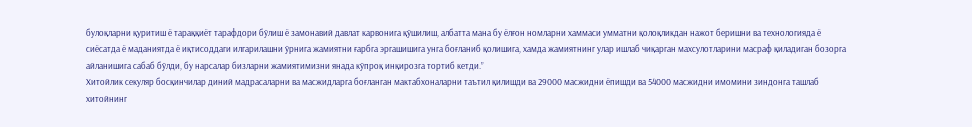булоқларни қуритиш ё тараққиёт тарафдори бўлиш ё замонавий давлат карвонига қўшилиш, албатта мана бу ёлғон номларни хаммаси умматни қолоқликдан нажот беришни ва технологияда ё сиёсатда ё маданиятда ё иқтисоддаги илгарилашни ўрнига жамиятни ғарбга эргашишига унга боғланиб қолишига, хамда жамиятнинг улар ишлаб чиқарган махсулотларини масраф қиладиган бозорга айланишига сабаб бўлди, бу нарсалар бизларни жамиятимизни янада кўпроқ инқирозга тортиб кетди.”
Хитойлик секуляр босқинчилар диний мадрасаларни ва масжидларга боғланган мактабхоналарни таътил қилишди ва 29000 масжидни ёпишди ва 54000 масжидни имомини зиндонга ташлаб хитойнинг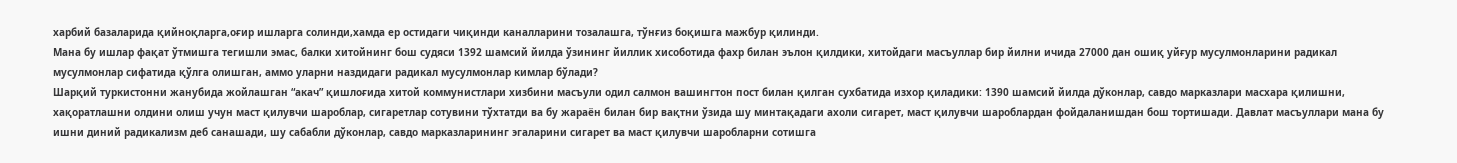харбий базаларида қийноқларга,оғир ишларга солинди,хамда ер остидаги чиқинди каналларини тозалашга, тўнғиз боқишга мажбур қилинди.
Мана бу ишлар фақат ўтмишга тегишли эмас, балки хитойнинг бош судяси 1392 шамсий йилда ўзининг йиллик хисоботида фахр билан эълон қилдики, хитойдаги масъуллар бир йилни ичида 27000 дан ошиқ уйғур мусулмонларини радикал мусулмонлар сифатида қўлга олишган, аммо уларни наздидаги радикал мусулмонлар кимлар бўлади?
Шарқий туркистонни жанубида жойлашган “акач” қишлоғида хитой коммунистлари хизбини масъули одил салмон вашингтон пост билан қилган сухбатида изхор қиладики: 1390 шамсий йилда дўконлар, савдо марказлари масхара қилишни, хақоратлашни олдини олиш учун маст қилувчи шароблар, сигаретлар сотувини тўхтатди ва бу жараён билан бир вақтни ўзида шу минтақадаги ахоли сигарет, маст қилувчи шароблардан фойдаланишдан бош тортишади. Давлат масъуллари мана бу ишни диний радикализм деб санашади, шу сабабли дўконлар, савдо марказларининг эгаларини сигарет ва маст қилувчи шаробларни сотишга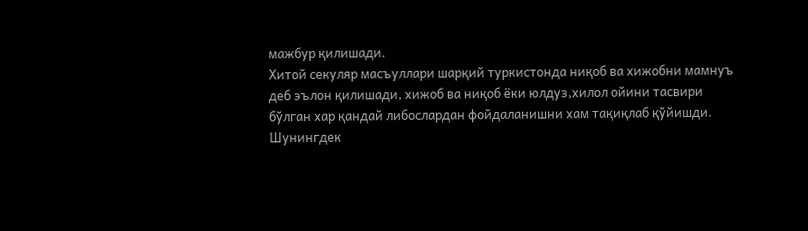мажбур қилишади.
Хитой секуляр масъуллари шарқий туркистонда ниқоб ва хижобни мамнуъ деб эълон қилишади, хижоб ва ниқоб ёки юлдуз,хилол ойини тасвири бўлган хар қандай либослардан фойдаланишни хам тақиқлаб қўйишди.
Шунингдек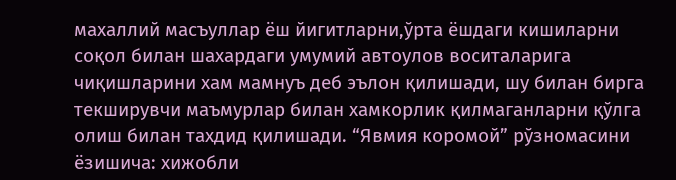махаллий масъуллар ёш йигитларни,ўрта ёшдаги кишиларни соқол билан шахардаги умумий автоулов воситаларига чиқишларини хам мамнуъ деб эълон қилишади, шу билан бирга текширувчи маъмурлар билан хамкорлик қилмаганларни қўлга олиш билан тахдид қилишади. “Явмия коромой” рўзномасини ёзишича: хижобли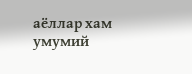аёллар хам умумий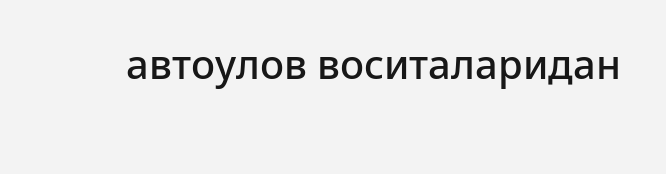автоулов воситаларидан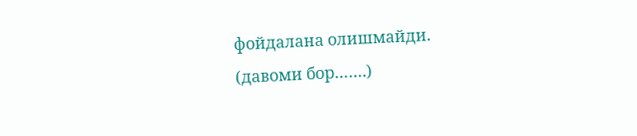фойдалана олишмайди.
(давоми бор…….)